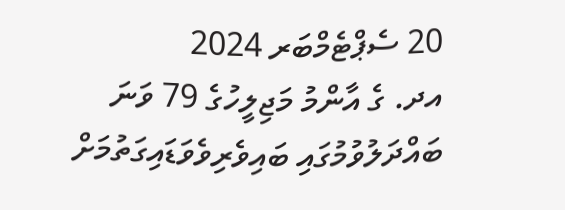20 ސެޕްޓެމްބަރ 2024
އދ. ގެ އާންމު މަޖިލީހުގެ 79 ވަނަ ބައްދަލުވުމުގައި ބައިވެރިވެވަޑައިގަތުމަށް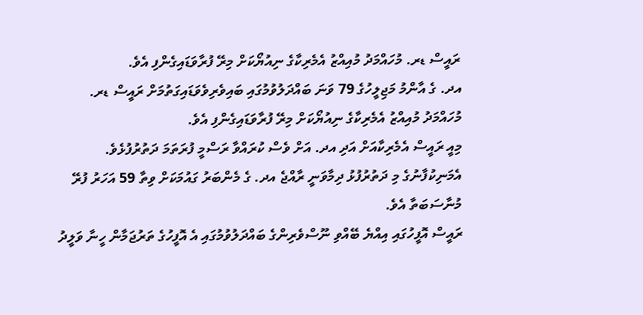ރައީސް ޑރ. މުހައްމަދު މުއިއްޒު އެމެރިކާގެ ނިއުޔޯކަށް މިރޭ ފުރާވަޑައިގެންފި އެވެ.
އދ. ގެ އާންމު މަޖިލީހުގެ 79 ވަނަ ބައްދަލުވުމުގައި ބައިވެރިވެވަޑައިގަތުމަށް ރައީސް ޑރ. މުހައްމަދު މުއިއްޒު އެމެރިކާގެ ނިއުޔޯކަށް މިރޭ ފުރާވަޑައިގެންފި އެވެ.
މިއީ ރައީސް އެމެރިކާއަށް އަދި އދ. އަށް ވެސް ކުރައްވާ ރަސްމީ ފުރަތަމަ ދަތުރުފުޅެވެ. އެމަނިކުފާނުގެ މި ދަތުރުފުޅު ދިމާވަނީ ރާއްޖެ އދ. ގެ މެންބަރު ގައުމަކަށް ވިތާ 59 އަހަރު ފުރޭ މުނާސަބަތާ އެވެ.
ރައީސް އޮފީހުގައި އިއްޔެ ބޭއްވި ނޫސްވެރިންގެ ބައްދަލުވުމުގައި އެ އޮފީހުގެ ތަރުޖަމާން ހީނާ ވަލީދު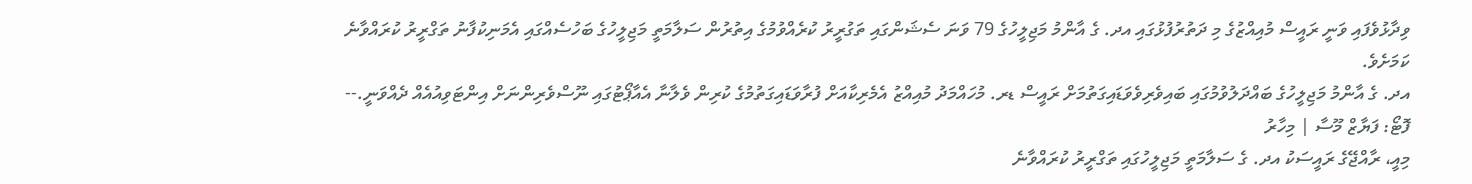ވިދާޅުވެފައި ވަނީ ރައީސް މުއިއްޒުގެ މި ދަތުރުފުޅުގައި އދ. ގެ އާންމު މަޖިލީހުގެ 79 ވަނަ ސެޝަންގައި ތަގުރީރު ކުރެއްވުމުގެ އިތުރުން ސަލާމަތީ މަޖިލީހުގެ ބަހުސެއްގައި އެމަނިކުފާނު ތަގްރީރު ކުރައްވާނެ ކަމަށެވެ.
އދ. ގެ އާންމު މަޖިލީހުގެ ބައްދަލުވުމުގައި ބައިވެރިވެވަޑައިގަތުމަށް ރައީސް ޑރ. މުހައްމަދު މުއިއްޒު އެމެރިކާއަށް ފުރާވަޑައިގަތުމުގެ ކުރިން ވެލާނާ އެއާޕޯޓުގައި ނޫސްވެރިންނަށް އިންޓަވިއުއެއް ދެއްވަނީ.-- ފޮޓޯ: ފަޔާޒް މޫސާ | މިހާރު
މިއީ، ރާއްޖޭގެ ރައީސަކު އދ. ގެ ސަލާމަތީ މަޖިލީހުގައި ތަގްރީރު ކުރައްވާނެ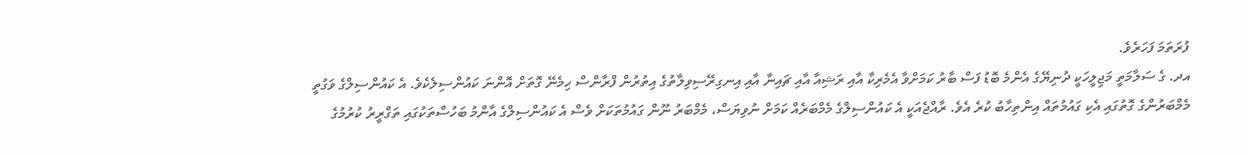ފުރަތަމަ ފަހަރެވެ.
އދ. ގެ ސަލާމަތީ މަޖިލީހަކީ ދުނިޔޭގެ އެންމެ ބޮޑު ފަސް ބާރު ކަމަށްވާ އެމެރިކާ އާއި ރަޝިއާ އާއި ޗައިނާ އާއި އިނގިރޭސިވިލާތުގެ އިތުރުން ފްރާންސް ހިމެނޭ ގޮތަށް އޮންނަ ކައުންސިލެކެވެ. އެ ކައުންސިލްގެ ވަގުތީ މެމްބަރުންގެ ގޮތުގައި އެކި ގައުމުތައް އިންތިހާބު ކުރެ އެވެ. ރާއްޖެއަކީ އެ ކައުންސިލްގެ މެމްބަރެއް ކަމަށް ނުވިޔަސް، މެމްބަރު ނޫން ގައުމުތަކަށް ވެސް އެ ކައުންސިލްގެ އާންމު ބަހުސްތަކުގައި ތަގްރީރު ކުރުމުގެ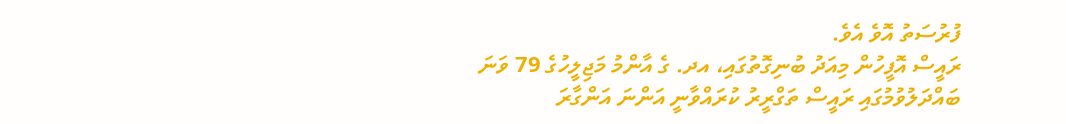ފުރުސަތު އޮވެ އެވެ.
ރައީސް އޮފީހުން މިއަދު ބުނިގޮތުގައި، އދ. ގެ އާންމު މަޖިލީހުގެ 79 ވަނަ ބައްދަލުވުމުގައި ރައީސް ތަގްރީރު ކުރައްވާނީ އަންނަ އަންގާރަ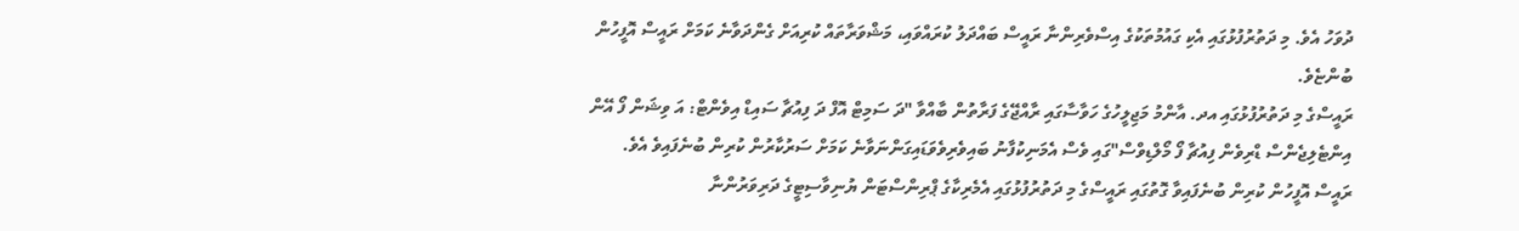ދުވަހު އެވެ. މި ދަތުރުފުޅުގައި އެކި ގައުމުތަކުގެ އިސްވެރިންނާ ރައީސް ބައްދަލު ކުރައްވައި، މަޝްވަރާތައް ކުރިއަށް ގެންދަވާނެ ކަމަށް ރައީސް އޮފީހުން ބުންޏެވެ.
ރައީސްގެ މި ދަތުރުފުޅުގައި އދ. އާންމު މަޖިލީހުގެ ހަވާސާގައި ރާއްޖޭގެ ފަރާތުން ބާއްވާ "ދަ ސަމިޓް އޮފް ދަ ފިއުޗާ ސައިޑް އިވެންޓް: އަ ވިޝަން ފޯ އޭން އިންޓެލިޖެންސް ޑްރިވެން ފިއުޗާ ފޯ މޯލްޑިވްސް"ގައި ވެސް އެމަނިކުފާނު ބައިވެރިވެވަޑައިގަންނަވާނެ ކަމަށް ސަރުކާރުން ކުރިން ބުނެފައިވެ އެވެ.
ރައީސް އޮފީހުން ކުރިން ބުނެފައިވާ ގޮތުގައި ރައީސްގެ މި ދަތުރުފުޅުގައި އެމެރިކާގެ ޕްރިންސްޓަން ޔުނިވާސިޓީގެ ދަރިވަރުންނާ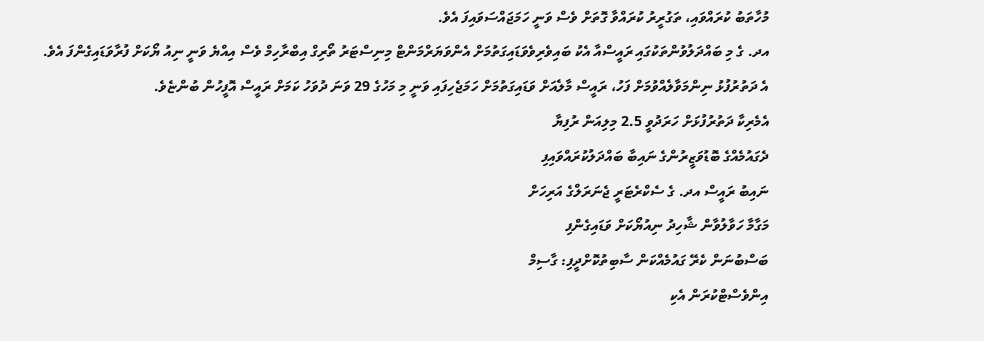މުހާތަބު ކުރައްވައި، ތަގުރީރު ކުރައްވާ ގޮތަށް ވެސް ވަނީ ހަމަޖައްސަވައިފަ އެވެ.
އދ. ގެ މި ބައްދަލުވުންތަކުގައި ރައީސްއާ އެކު ބައިވެރިވެވަޑައިގަތުމަށް އެންވަޔަރްމަންޓް މިނިސްޓަރު ތޯރިގް އިބްރާހިމް ވެސް އިއްޔެ ވަނީ ނިއު ޔޯކަށް ފުރާވަޑައިގެންފަ އެވެ.
އެ ދަތުރުފުޅު ނިންމަވާލެއްވުމަށް ފަހު، ރައީސް މާލެއަށް ވަޑައިގަތުމަށް ހަމަޖެހިފައި ވަނީ މި މަހުގެ 29 ވަނަ ދުވަހު ކަމަށް ރައީސް އޮފީހުން ބުންޏެވެ.
އެމެރިކާ ދަތުރުފުޅަށް ހަރަދުވީ 2.5 މިލިއަން ރުފިޔާ
ދެގައުމެއްގެ ބޮޑުވަޒީރުންގެ ނައިބާ ބައްދަލުކުރައްވައިފި
ނައިބު ރައީސް އދ. ގެ ސެކްރެޓަރީ ޖެނަރަލްގެ އަރިހަށް
މަގާމާ ހަވާލުވާން ޝާހިދު ނިއުޔޯކަށް ވަޑައިގެންފި
ބަސްބުނަން ކެރޭ ގައުމެއްކަން ސާބިތުކޮށްދީފި: ގާސިމް
އިންވެސްޓްކުރަން އެކި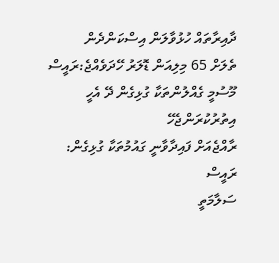ދާއިރާތައް ހުޅުވާލަން އިސްކަންދެން
ތެލަށް 65 މިލިއަން ޑޮލަރު ހޭދަވެއްޖެ:ރައީސް
މޫސުމީ ގެއްލުންތަކާ ގުޅިގެން ދޭ އެހީ އިތުރުކުރަންޖެހޭ
ރާއްޖެއަށް ފައިދާވާނީ ގައުމުތަކާ ގުޅިގެން: ރައީސް
ސަލާމަތީ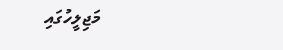މަޖިލީހުގައި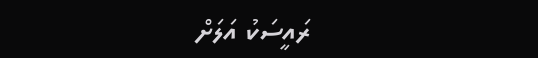ރައީސަކު އަލަށް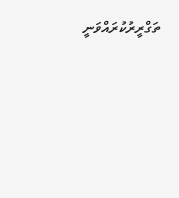ތަގްރީރުކުރައްވަނީ